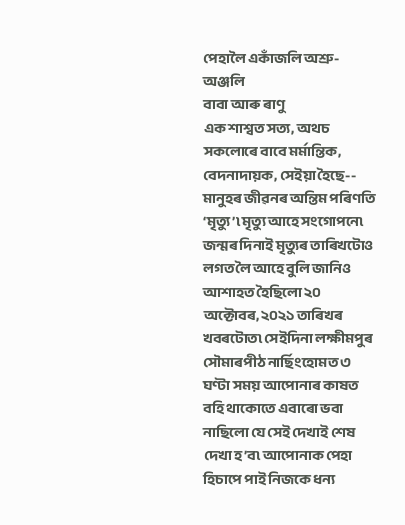পেহালৈ একাঁজলি অশ্ৰু-অঞ্জলি
বাবা আৰু ৰাণু
এক শাশ্বত সত্য, অথচ সকলোৰে বাবে মৰ্মান্তিক, বেদনাদায়ক, সেইয়া হৈছে-- মানুহৰ জীৱনৰ অন্তিম পৰিণতি ‘মৃত্যু’৷ মৃত্যু আহে সংগোপনে৷ জন্মৰ দিনাই মৃত্যুৰ তাৰিখটোও লগত লৈ আহে বুলি জানিও আশাহত হৈছিলো ২০ অক্টোবৰ, ২০২১ তাৰিখৰ খবৰটোত৷ সেইদিনা লক্ষীমপুৰ সৌমাৰপীঠ নাৰ্ছিংহোমত ৩ ঘণ্টা সময় আপোনাৰ কাষত বহি থাকোতে এবাৰো ভবা নাছিলো যে সেই দেখাই শেষ দেখা হ’ব৷ আপোনাক পেহা হিচাপে পাই নিজকে ধন্য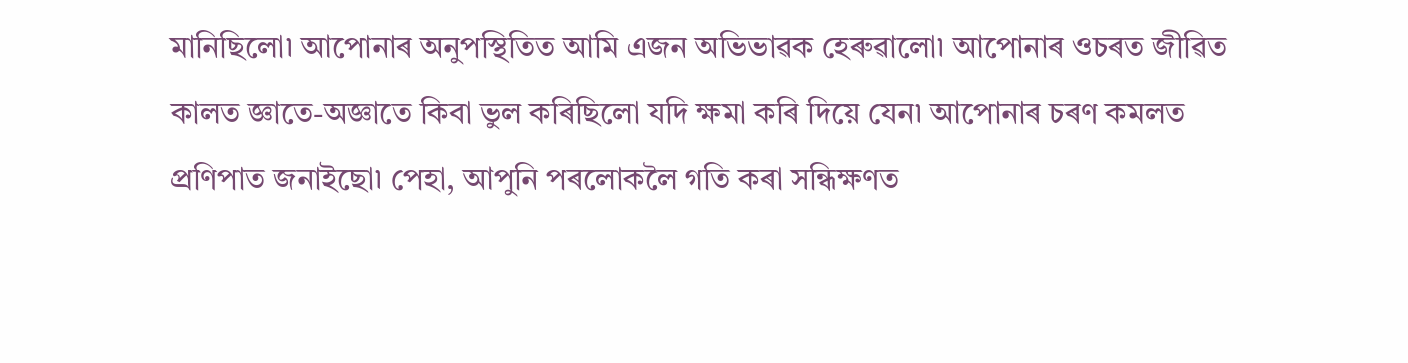মানিছিলো৷ আপোনাৰ অনুপস্থিতিত আমি এজন অভিভাৱক হেৰুৱালো৷ আপোনাৰ ওচৰত জীৱিত কালত জ্ঞাতে-অজ্ঞাতে কিবা ভুল কৰিছিলো যদি ক্ষমা কৰি দিয়ে যেন৷ আপোনাৰ চৰণ কমলত প্ৰণিপাত জনাইছো৷ পেহা, আপুনি পৰলোকলৈ গতি কৰা সন্ধিক্ষণত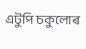এটুপি চকুলোৰ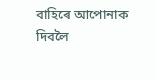বাহিৰে আপোনাক দিবলৈ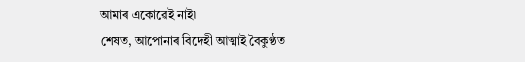আমাৰ একোৱেই নাই৷
শেষত, আপোনাৰ বিদেহী আত্মাই বৈকুণ্ঠত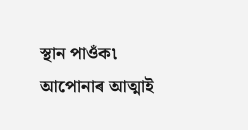স্থান পাওঁক৷ আপোনাৰ আত্মাই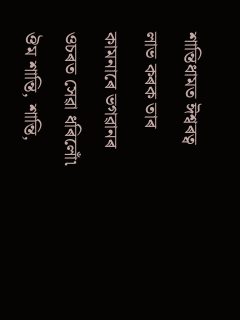শান্তিধামত ঈশ্বৰত্ব লাভ কৰক তাৰ কামনাৰে ভগৱানৰ ওচৰত সেৱা ধৰিলোঁ৷
ঔম শান্তি, শান্তি,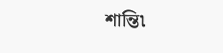শান্তি৷